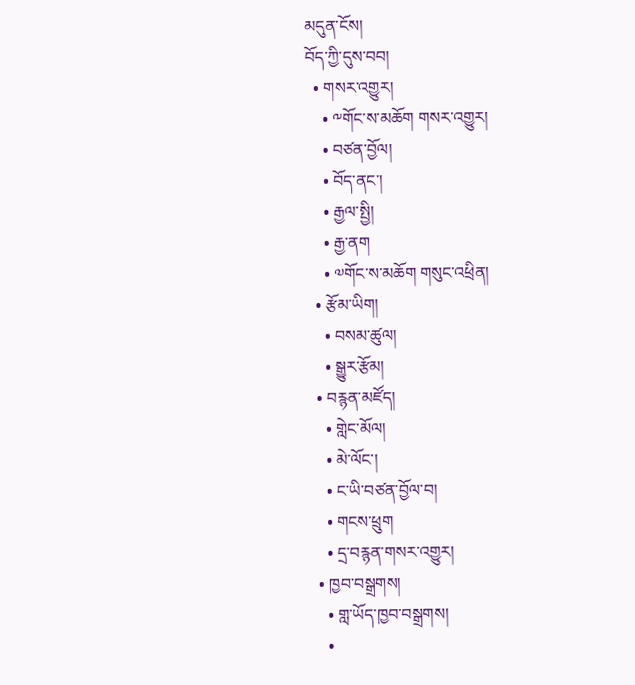མདུན་ངོས།
བོད་ཀྱི་དུས་བབ།
  • གསར་འགྱུར།
    • ༸གོང་ས་མཆོག གསར་འགྱུར།
    • བཙན་བྱོལ།
    • བོད་ནང་།
    • རྒྱལ་སྤྱི།
    • རྒྱ་ནག
    • ༧གོང་ས་མཆོག གསུང་འཕྲིན།
  • རྩོམ་ཡིག།
    • བསམ་ཚུལ།
    • སྒྱུར་རྩོམ།
  • བརྙན་མཛོད།
    • གླེང་མོལ།
    • མེ་ལོང་།
    • ང་ཡི་བཙན་བྱོལ་བ།
    • གངས་ཕྲུག
    • དྲ་བརྙན་གསར་འགྱུར།
  • ཁྱབ་བསྒྲགས།
    • གླ་ཡོད་ཁྱབ་བསྒྲགས།
    •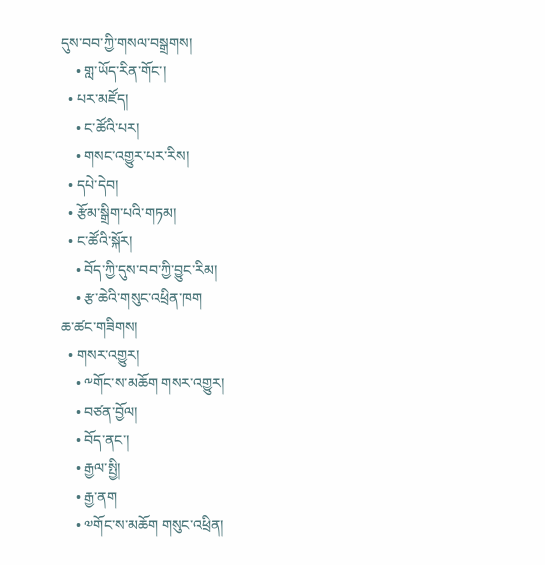དུས་བབ་ཀྱི་གསལ་བསྒྲགས།
    • གླ་ཡོད་རིན་གོང་།
  • པར་མཛོད།
    • ང་ཚོའི་པར།
    • གསང་འགྱུར་པར་རིས།
  • དཔེ་དེབ།
  • རྩོམ་སྒྲིག་པའི་གཏམ།
  • ང་ཚོའི་སྐོར།
    • བོད་ཀྱི་དུས་བབ་ཀྱི་བྱུང་རིམ།
    • རྩ་ཆེའི་གསུང་འཕྲིན་ཁག
ཆ་ཚང་གཟིགས།
  • གསར་འགྱུར།
    • ༸གོང་ས་མཆོག གསར་འགྱུར།
    • བཙན་བྱོལ།
    • བོད་ནང་།
    • རྒྱལ་སྤྱི།
    • རྒྱ་ནག
    • ༧གོང་ས་མཆོག གསུང་འཕྲིན།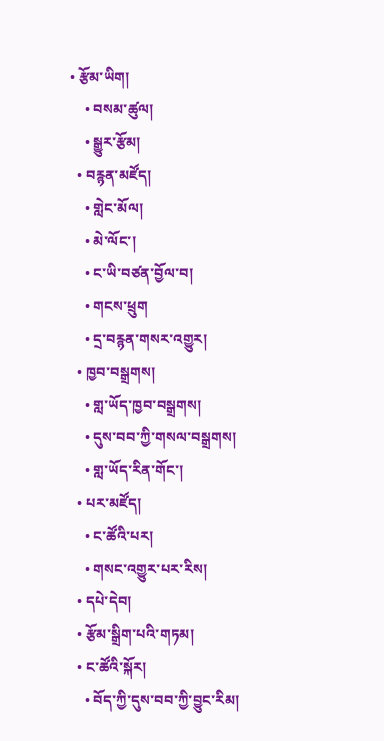• རྩོམ་ཡིག།
    • བསམ་ཚུལ།
    • སྒྱུར་རྩོམ།
  • བརྙན་མཛོད།
    • གླེང་མོལ།
    • མེ་ལོང་།
    • ང་ཡི་བཙན་བྱོལ་བ།
    • གངས་ཕྲུག
    • དྲ་བརྙན་གསར་འགྱུར།
  • ཁྱབ་བསྒྲགས།
    • གླ་ཡོད་ཁྱབ་བསྒྲགས།
    • དུས་བབ་ཀྱི་གསལ་བསྒྲགས།
    • གླ་ཡོད་རིན་གོང་།
  • པར་མཛོད།
    • ང་ཚོའི་པར།
    • གསང་འགྱུར་པར་རིས།
  • དཔེ་དེབ།
  • རྩོམ་སྒྲིག་པའི་གཏམ།
  • ང་ཚོའི་སྐོར།
    • བོད་ཀྱི་དུས་བབ་ཀྱི་བྱུང་རིམ།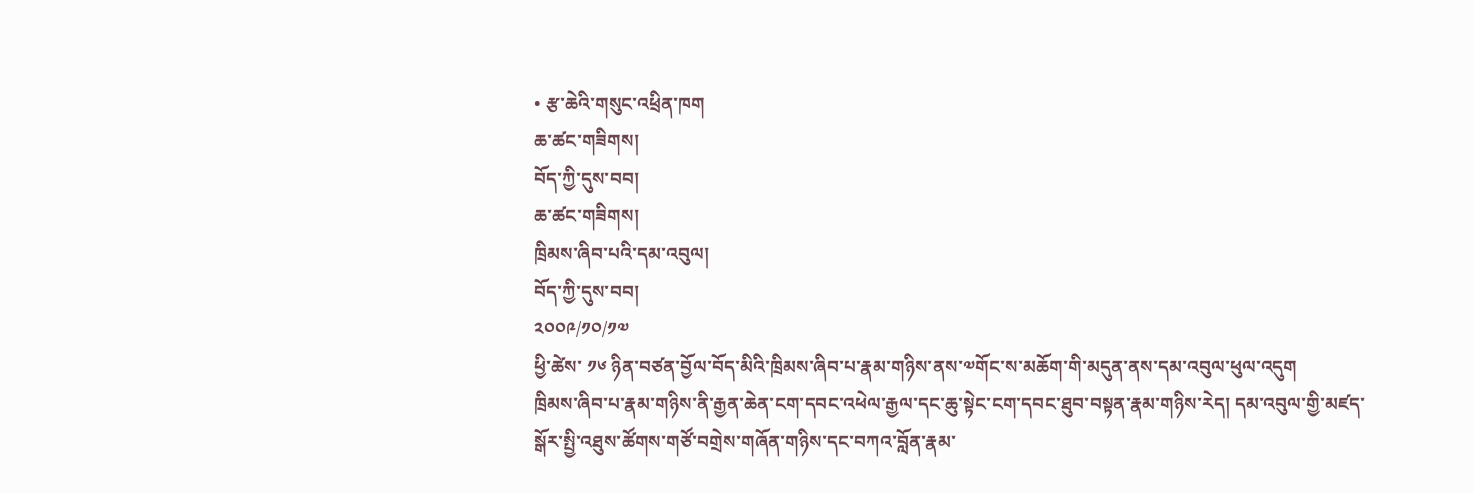• རྩ་ཆེའི་གསུང་འཕྲིན་ཁག
ཆ་ཚང་གཟིགས།
བོད་ཀྱི་དུས་བབ།
ཆ་ཚང་གཟིགས།
ཁྲིམས་ཞིབ་པའི་དམ་འབུལ།
བོད་ཀྱི་དུས་བབ།
༢༠༠༩/༡༠/༡༧
ཕྱི་ཚེས་ ༡༦ ཉིན་བཙན་བྱོལ་བོད་མིའི་ཁྲིམས་ཞིབ་པ་རྣམ་གཉིས་ནས་༧གོང་ས་མཆོག་གི་མདུན་ནས་དམ་འབུལ་ཕུལ་འདུག
ཁྲིམས་ཞིབ་པ་རྣམ་གཉིས་ནི་རྒྱན་ཆེན་ངག་དབང་འཕེལ་རྒྱལ་དང་ཆུ་སྟེང་ངག་དབང་ཐུབ་བསྟན་རྣམ་གཉིས་རེད། དམ་འབུལ་གྱི་མཛད་སྒོར་སྤྱི་འཐུས་ཚོགས་གཙོ་བགྲེས་གཞོན་གཉིས་དང་བཀའ་བློན་རྣམ་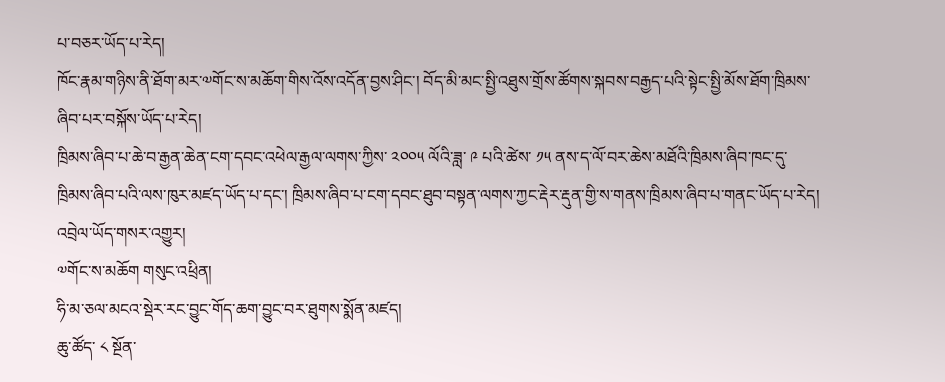པ་བཅར་ཡོད་པ་རེད།
ཁོང་རྣམ་གཉིས་ནི་ཐོག་མར་༧གོང་ས་མཆོག་གིས་འོས་འདོན་བྱས་ཤིང་། བོད་མི་མང་སྤྱི་འཐུས་གྲོས་ཚོགས་སྐབས་བརྒྱད་པའི་སྟེང་སྤྱི་མོས་ཐོག་ཁྲིམས་ཞིབ་པར་བསྐོས་ཡོད་པ་རེད།
ཁྲིམས་ཞིབ་པ་ཆེ་བ་རྒྱན་ཆེན་ངག་དབང་འཕེལ་རྒྱལ་ལགས་ཀྱིས་ ༢༠༠༥ ལོའི་ཟླ་ ༩ པའི་ཚེས་ ༡༥ ནས་ད་ལོ་བར་ཆེས་མཐོའི་ཁྲིམས་ཞིབ་ཁང་དུ་ཁྲིམས་ཞིབ་པའི་ལས་ཁུར་མཛད་ཡོད་པ་དང་། ཁྲིམས་ཞིབ་པ་ངག་དབང་ཐུབ་བསྟན་ལགས་ཀྱང་རྡེར་རྡུན་གྱི་ས་གནས་ཁྲིམས་ཞིབ་པ་གནང་ཡོད་པ་རེད།
འབྲེལ་ཡོད་གསར་འགྱུར།
༧གོང་ས་མཆོག གསུང་འཕྲིན།
ཧི་མ་ཅལ་མངའ་སྡེར་རང་བྱུང་གོད་ཆག་བྱུང་བར་ཐུགས་སྨོན་མཛད།
ཆུ་ཚོད་ ༨ སྔོན་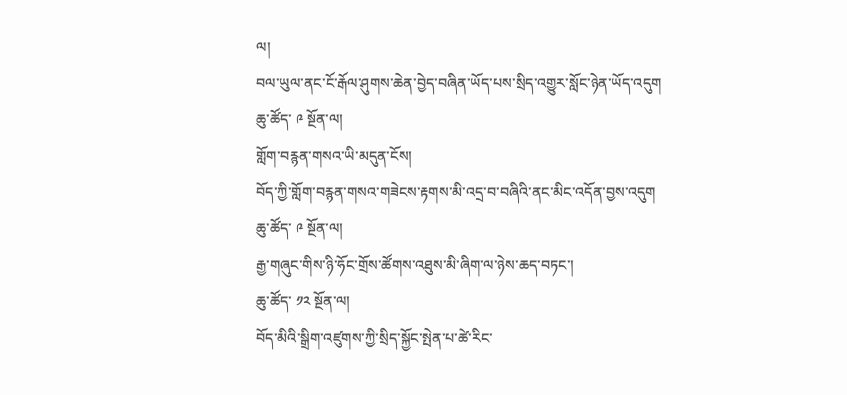ལ།
བལ་ཡུལ་ནང་ངོ་རྒོལ་ཤུགས་ཆེན་བྱེད་བཞིན་ཡོད་པས་སྲིད་འགྱུར་སློང་ཉེན་ཡོད་འདུག
ཆུ་ཚོད་ ༩ སྔོན་ལ།
གློག་བརྙན་གསའ་ཡི་མདུན་ངོས།
བོད་ཀྱི་གློག་བརྙན་གསའ་གཟེངས་རྟགས་མི་འདྲ་བ་བཞིའི་ནང་མིང་འདོན་བྱས་འདུག
ཆུ་ཚོད་ ༩ སྔོན་ལ།
རྒྱ་གཞུང་གིས་ཉི་ཧོང་གྲོས་ཚོགས་འཐུས་མི་ཞིག་ལ་ཉེས་ཆད་བཏང་།
ཆུ་ཚོད་ ༡༢ སྔོན་ལ།
བོད་མིའི་སྒྲིག་འཛུགས་ཀྱི་སྲིད་སྐྱོང་སྤེན་པ་ཚེ་རིང་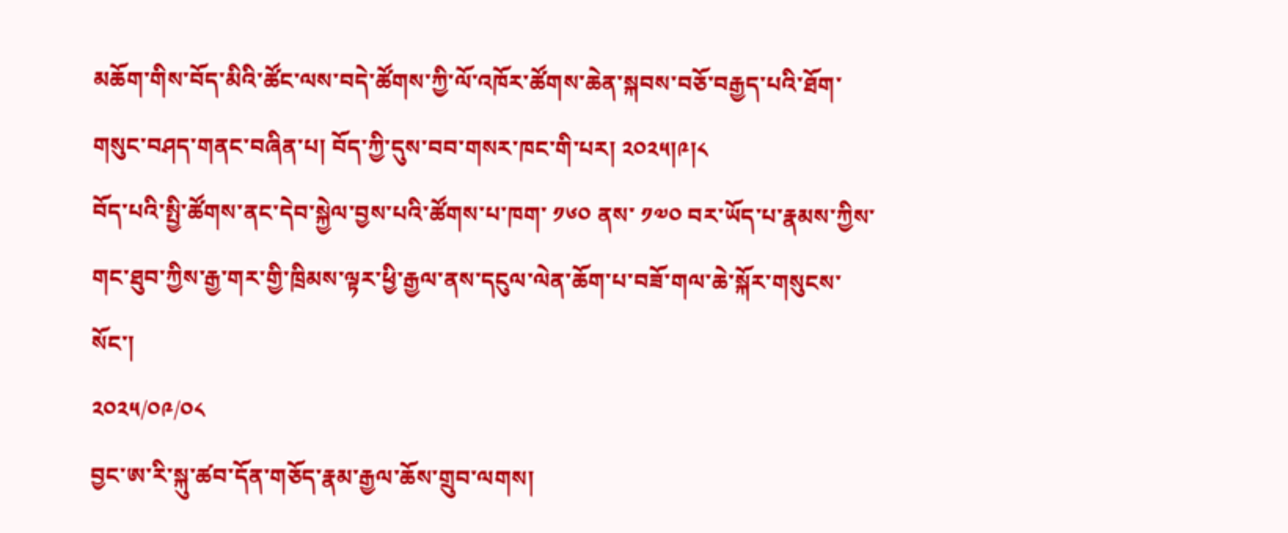མཆོག་གིས་བོད་མིའི་ཚོང་ལས་བདེ་ཚོགས་ཀྱི་ལོ་འཁོར་ཚོགས་ཆེན་སྐབས་བཅོ་བརྒྱད་པའི་ཐོག་གསུང་བཤད་གནང་བཞིན་པ། བོད་ཀྱི་དུས་བབ་གསར་ཁང་གི་པར། ༢༠༢༥།༩།༨
བོད་པའི་སྤྱི་ཚོགས་ནང་དེབ་སྐྱེལ་བྱས་པའི་ཚོགས་པ་ཁག་ ༡༦༠ ནས་ ༡༧༠ བར་ཡོད་པ་རྣམས་ཀྱིས་གང་ཐུབ་ཀྱིས་རྒྱ་གར་གྱི་ཁྲིམས་ལྟར་ཕྱི་རྒྱལ་ནས་དངུལ་ལེན་ཆོག་པ་བཟོ་གལ་ཆེ་སྐོར་གསུངས་སོང་།
༢༠༢༥/༠༩/༠༨
བྱང་ཨ་རི་སྐུ་ཚབ་དོན་གཅོད་རྣམ་རྒྱལ་ཆོས་གྲུབ་ལགས།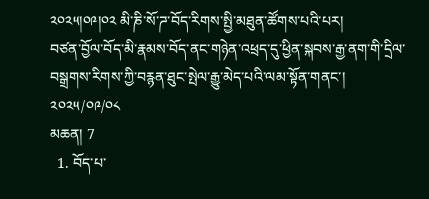༢༠༢༥།༠༩།༠༢ མི་ཎི་སོ་ཌ་བོད་རིགས་སྤྱི་མཐུན་ཚོགས་པའི་པར།
བཙན་བྱོལ་བོད་མི་རྣམས་བོད་ནང་གཉེན་འཕྲད་དུ་ཕྱིན་སྐབས་རྒྱ་ནག་གི་དྲིལ་བསྒྲགས་རིགས་ཀྱི་བརྙན་ཐུང་སྤེལ་རྒྱུ་མེད་པའི་ལམ་སྟོན་གནང་།
༢༠༢༥/༠༩/༠༨
མཆན། 7
  1. བོད་པ་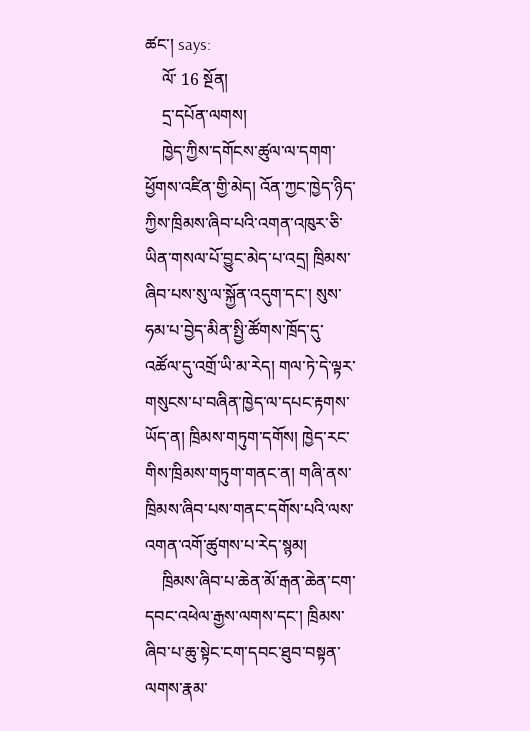ཚང་། says:
    ལོ་ 16 སྔོན།
    དྲ་དཔོན་ལགས།
    ཁྱེད་ཀྱིས་དགོངས་ཚུལ་ལ་དགག་ཕྱོགས་འཛིན་གྱི་མེད། འོན་ཀྱང་ཁྱེད་ཉིད་ཀྱིས་ཁྲིམས་ཞིབ་པའི་འགན་འཁུར་ཅི་ཡིན་གསལ་པོ་བྱུང་མེད་པ་འདྲ། ཁྲིམས་ཞིབ་པས་སུ་ལ་སྐྱོན་འདུག་དང་། སུས་ཧམ་པ་བྱེད་མིན་སྤྱི་ཚོགས་ཁྲོད་དུ་འཚོལ་དུ་འགྲོ་ཡི་མ་རེད། གལ་ཏེ་དེ་ལྟར་གསུངས་པ་བཞིན་ཁྱེད་ལ་དཔང་རྟགས་ཡོད་ན། ཁྲིམས་གཏུག་དགོས། ཁྱེད་རང་གིས་ཁྲིམས་གཏུག་གནང་ན། གཞི་ནས་ཁྲིམས་ཞིབ་པས་གནང་དགོས་པའི་ལས་འགན་འགོ་ཚུགས་པ་རེད་སྙམ།
    ཁྲིམས་ཞིབ་པ་ཆེན་མོ་རྒན་ཆེན་ངག་དབང་འཕེལ་རྒྱས་ལགས་དང་། ཁྲིམས་ཞིབ་པ་ཆུ་སྟེང་ངག་དབང་ཐུབ་བསྟན་ལགས་རྣམ་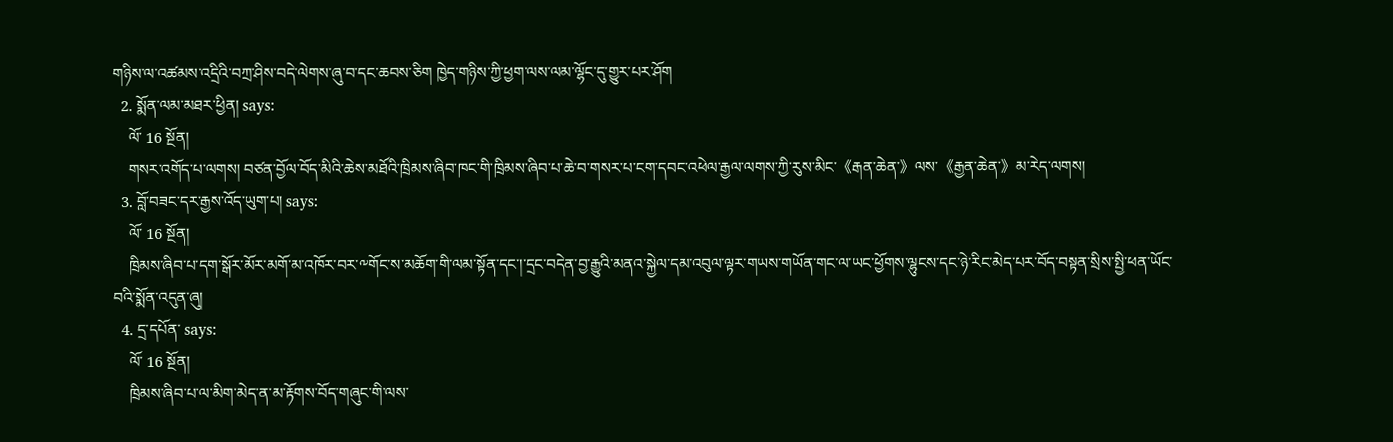གཉིས་ལ་འཚམས་འདྲིའི་བཀྲ་ཤིས་བདེ་ལེགས་ཞུ་བ་དང་ཆབས་ཅིག ཁྱེད་གཉིས་ཀྱི་ཕྱག་ལས་ལམ་ལྷོང་དུ་གྱུར་པར་ཤོག
  2. སྨོན་ལམ་མཐར་ཕྱིན། says:
    ལོ་ 16 སྔོན།
    གསར་འགོད་པ་ལགས། བཙན་བྱོལ་བོད་མིའི་ཆེས་མཐོའི་ཁྲིམས་ཞིབ་ཁང་གི་ཁྲིམས་ཞིབ་པ་ཆེ་བ་གསར་པ་ངག་དབང་འཕེལ་རྒྱལ་ལགས་ཀྱི་རུས་མིང་《རྒན་ཆེན་》ལས་《རྒྱན་ཆེན་》མ་རེད་ལགས།
  3. བློ་བཟང་དར་རྒྱས་འོད་ཡུག་པ། says:
    ལོ་ 16 སྔོན།
    ཁྲིམས་ཞིབ་པ་དག་སྒོར་མོར་མགོ་མ་འཁོར་བར་༸གོང་ས་མཆོག་གི་ལམ་སྟོན་དང་།་དྲང་བདེན་བྱ་རྒྱུའི་མནའ་སྐྱེལ་དམ་འབུལ་ལྟར་གཡས་གཡོན་གང་ལ་ཡང་ཕྱོགས་ལྷུངས་དང་ཉེ་རིང་མེད་པར་བོད་བསྟན་སྲིས་སྤྱི་ཕན་ཡོང་བའི་སྨོན་འདུན་ཞུ།
  4. དྲ་དཔོན་ says:
    ལོ་ 16 སྔོན།
    ཁྲིམས་ཞིབ་པ་ལ་མིག་མེད་ན་མ་རྟོགས་བོད་གཞུང་གི་ལས་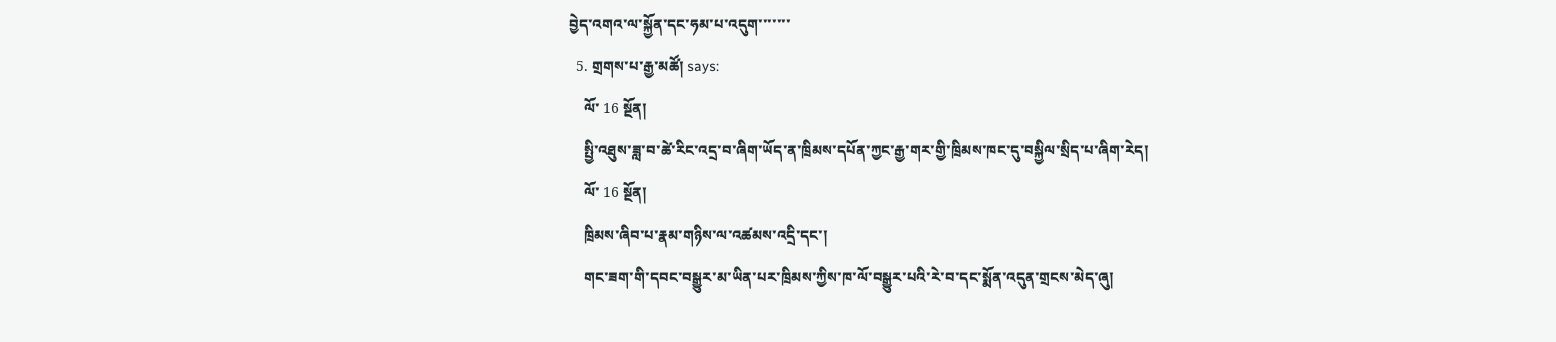བྱེད་འགའ་ལ་སྐྱོན་དང་ཧམ་པ་འདུག་་་་་་་
  5. གྲགས་པ་རྒྱ་མཚོ། says:
    ལོ་ 16 སྔོན།
    སྤྱི་འཐུས་ཟླ་བ་ཚེ་རིང་འདྲ་བ་ཞིག་ཡོད་ན་ཁྲིམས་དཔོན་ཀྱང་རྒྱ་གར་གྱི་ཁྲིམས་ཁང་དུ་བསྐྱིལ་སྲིད་པ་ཞིག་རེད།
    ལོ་ 16 སྔོན།
    ཁྲིམས་ཞིབ་པ་རྣམ་གཉིས་ལ་འཚམས་འདྲི་དང་།
    གང་ཟག་གི་དབང་བསྒྱུར་མ་ཡིན་པར་ཁྲིམས་ཀྱིས་ཁ་ལོ་བསྒྱུར་པའི་རེ་བ་དང་སྨོན་འདུན་གྲངས་མེད་ཞུ།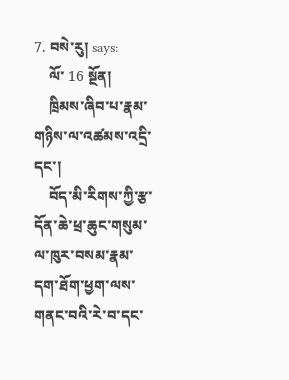7. བསེ་རུ། says:
    ལོ་ 16 སྔོན།
    ཁྲིམས་ཞིབ་པ་རྣམ་གཉིས་ལ་འཚམས་འདྲི་དང་།
    བོད་མི་རིགས་ཀྱི་རྩ་དོན་ཆེ་ཕྲ་ཆུང་གསུམ་ལ་ཁུར་བསམ་རྣམ་དག་ཐོག་ཕྱག་ལས་གནང་བའི་རེ་བ་དང་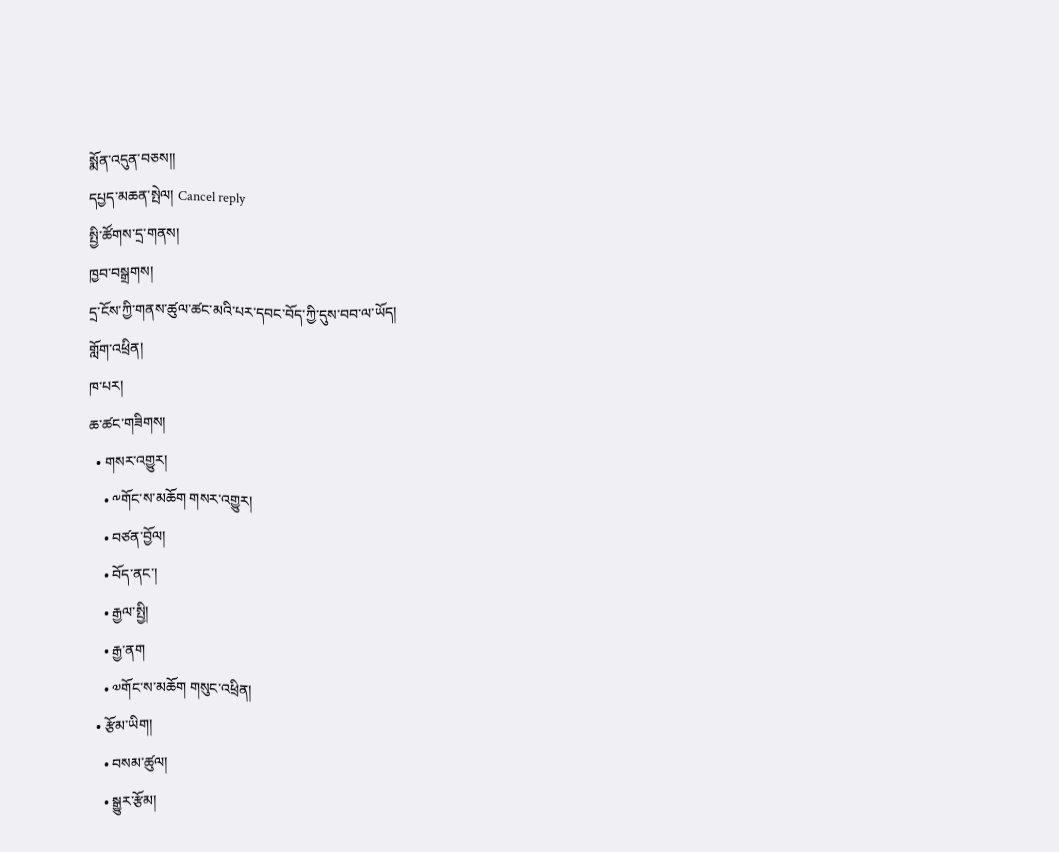སྨོན་འདུན་བཅས།།
དཔྱད་མཆན་སྤེལ། Cancel reply
སྤྱི་ཚོགས་དྲ་གནས།
ཁྱབ་བསྒྲགས།
དྲ་ངོས་ཀྱི་གནས་ཚུལ་ཚང་མའི་པར་དབང་བོད་ཀྱི་དུས་བབ་ལ་ཡོད།
གློག་འཕྲིན།
ཁ་པར།
ཆ་ཚང་གཟིགས།
  • གསར་འགྱུར།
    • ༸གོང་ས་མཆོག གསར་འགྱུར།
    • བཙན་བྱོལ།
    • བོད་ནང་།
    • རྒྱལ་སྤྱི།
    • རྒྱ་ནག
    • ༧གོང་ས་མཆོག གསུང་འཕྲིན།
  • རྩོམ་ཡིག།
    • བསམ་ཚུལ།
    • སྒྱུར་རྩོམ།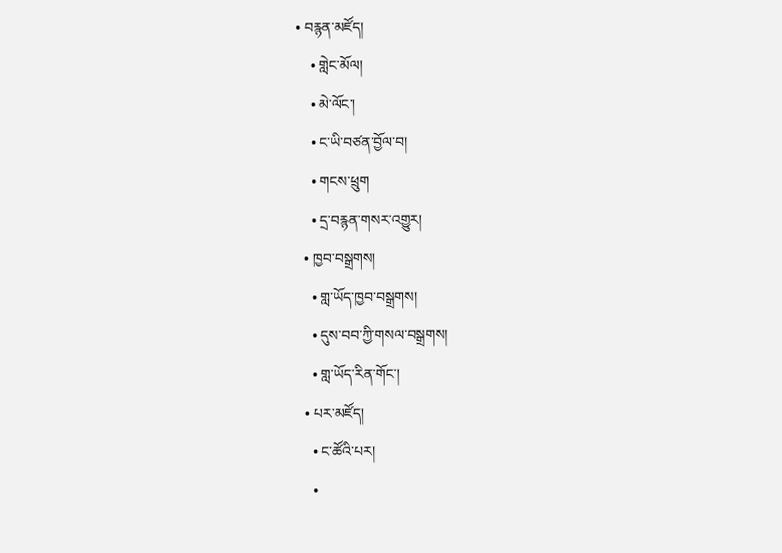• བརྙན་མཛོད།
    • གླེང་མོལ།
    • མེ་ལོང་།
    • ང་ཡི་བཙན་བྱོལ་བ།
    • གངས་ཕྲུག
    • དྲ་བརྙན་གསར་འགྱུར།
  • ཁྱབ་བསྒྲགས།
    • གླ་ཡོད་ཁྱབ་བསྒྲགས།
    • དུས་བབ་ཀྱི་གསལ་བསྒྲགས།
    • གླ་ཡོད་རིན་གོང་།
  • པར་མཛོད།
    • ང་ཚོའི་པར།
    •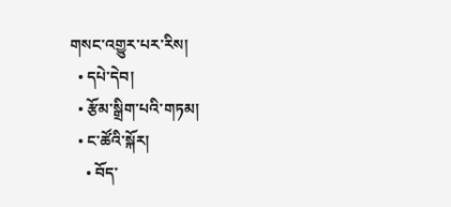གསང་འགྱུར་པར་རིས།
  • དཔེ་དེབ།
  • རྩོམ་སྒྲིག་པའི་གཏམ།
  • ང་ཚོའི་སྐོར།
    • བོད་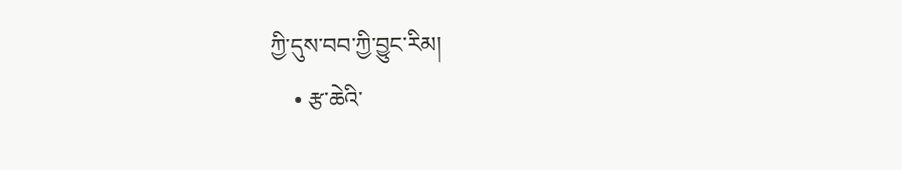ཀྱི་དུས་བབ་ཀྱི་བྱུང་རིམ།
    • རྩ་ཆེའི་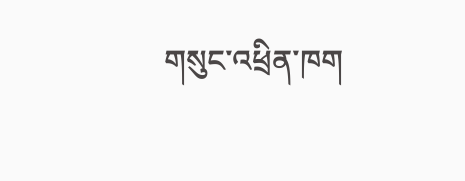གསུང་འཕྲིན་ཁག